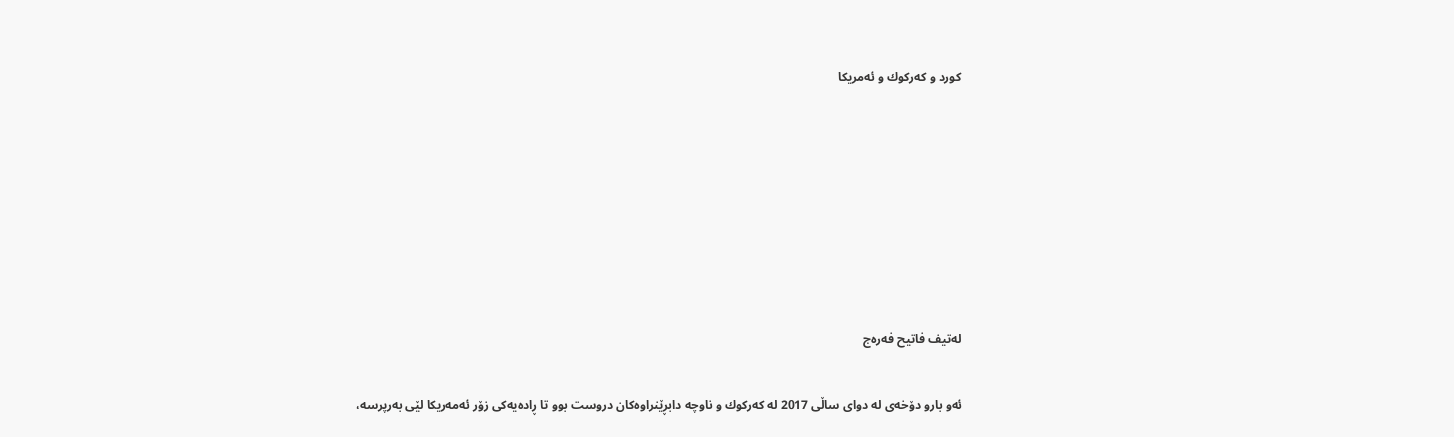كورد و كه‌ركوك و ئه‌مریكا







لەتیف فاتیح فەرەج

ئه‌و بارو دۆخه‌ی له‌ دوای ساڵی 2017 له‌ كه‌ركوك و ناوچه‌ دابڕێنراوه‌كان دروست بوو تا ڕاده‌یه‌كی زۆر ئه‌مه‌ریكا لێی به‌رپرسه‌،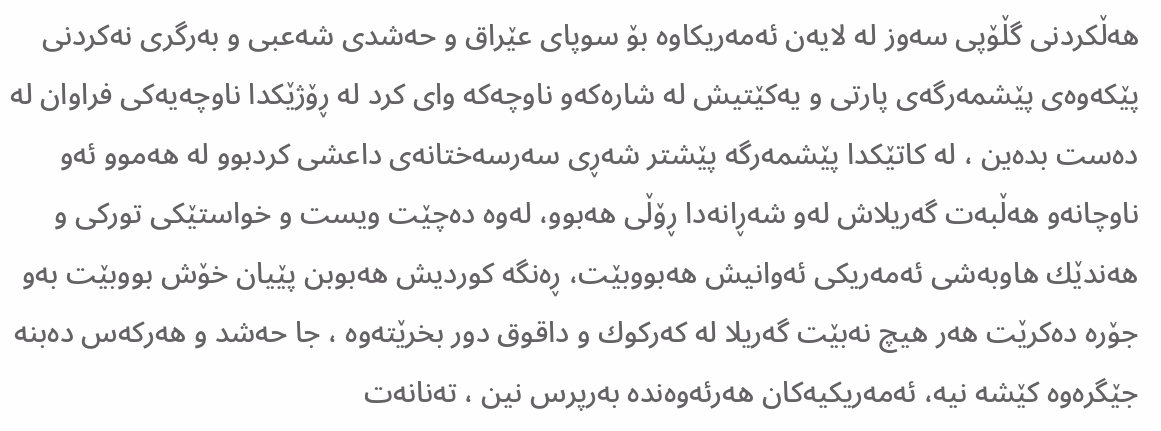هه‌ڵكردنی گڵۆپی سه‌وز له‌ لایه‌ن ئه‌مه‌ریكاوه‌ بۆ سوپای عێراق و حه‌شدی شه‌عبی و به‌رگری نه‌كردنی پێكه‌وه‌ی پێشمه‌رگه‌ی پارتی و یه‌كێتیش له‌ شاره‌كه‌و ناوچه‌كه‌ وای كرد له‌ ڕۆژێكدا ناوچه‌یه‌كی فراوان له‌ ده‌ست بده‌ین ، له‌ كاتێكدا پێشمه‌رگه‌ پێشتر شه‌ڕی سه‌رسه‌ختانه‌ی داعشی كردبوو له‌ هه‌موو ئه‌و ناوچانه‌و هه‌ڵبه‌ت گه‌ریلاش له‌و شه‌ڕانه‌دا ڕۆڵی هه‌بوو، له‌وه‌ ده‌چێت ویست و خواستێكی توركی و هه‌ندێك هاوبه‌شی ئه‌مه‌ریكی ئه‌وانیش هه‌بووبێت، ڕه‌نگه‌ كوردیش هه‌بوبن پێیان خۆش بووبێت به‌و جۆره‌ ده‌كرێت هه‌ر هیچ نه‌بێت گه‌ریلا له‌ كه‌ركوك و داقوق دور بخرێته‌وه‌ ، جا حه‌شد و هه‌ركه‌س ده‌بنه‌ جێگره‌وه‌ كێشه‌ نیه‌، ئه‌مه‌ریكیه‌كان هه‌رئه‌وه‌نده‌ به‌رپرس نین ، ته‌نانه‌ت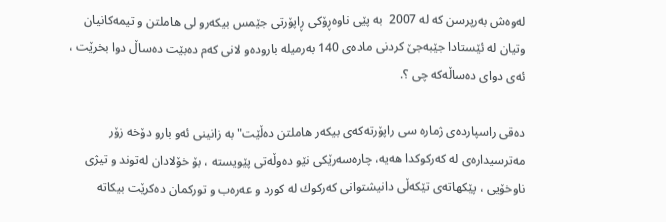له‌وه‌ش به‌رپرسن كه‌ له‌ 2007  به‌ پێی ناوه‌ڕۆكی ڕاپۆرتی جێمس بیكه‌رو لی هاملتن و تیمه‌كانیان وتیان له‌ ئێستادا جێبه‌جێ‌ كردنی ماده‌ی 140 به‌رمیله‌ باروده‌و لانی كه‌م ده‌بێت ده‌ساڵ دوا بخرێت ، ئه‌ی دوای ده‌ساڵه‌كه‌ چی ؟.

ده‌قی راسپارده‌ی ژماره‌ سی راپۆرته‌كه‌ی بیكه‌ر هاملتن ده‌ڵێت" به‌ زانینی ئه‌و بارو دۆخه‌ زۆر مه‌ترسیداره‌ی له‌ كه‌ركوكدا هه‌یه‌، چاره‌سه‌رێكی نێو ده‌وڵه‌تی پێویسته‌ ، بۆ خۆلادان له‌توند و تیژی ناوخۆیی ، پێكهاته‌ی تێكه‌ڵی دانیشتوانی كه‌ركوك له‌ كورد و عه‌ره‌ب و توركمان ده‌كرێت بیكاته‌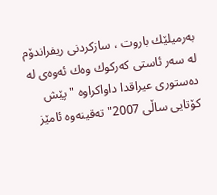به‌رمیلێك باروت ، سازكردنی ریفراندۆم له‌ سه‌ر ئاستی كه‌ركوك وه‌ك ئه‌وه‌ی له‌ ده‌ستوری عیراقدا داواكراوه‌ " پێش كۆتایی ساڵی 2007" ته‌قینه‌وه‌ ئامێز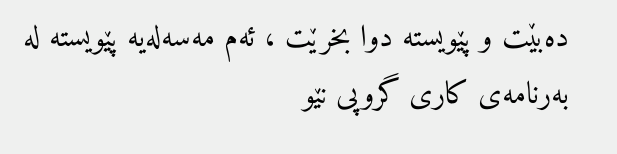ده‌بێت و پێویسته‌ دوا بخرێت ، ئه‌م مه‌سه‌له‌یه‌ پێویسته‌ له‌ به‌رنامه‌ی كاری گروپی نێو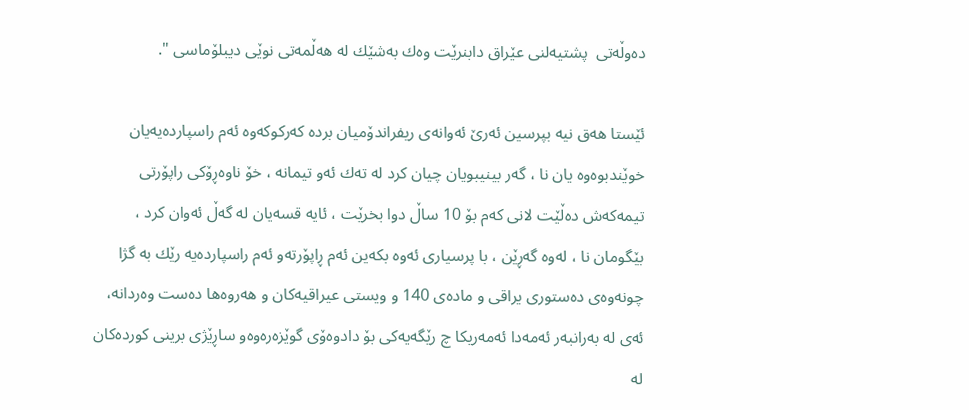ده‌وڵه‌تی  پشتیه‌لنی عێراق دابنرێت وه‌ك به‌شێك له‌ هه‌ڵمه‌تی نوێی دیبلۆماسی ".

ئێستا هه‌ق نیه‌ بپرسین ئه‌رێ‌ ئه‌وانه‌ی ریفراندۆمیان برده‌ كه‌ركوكه‌وه‌ ئه‌م راسپارده‌یه‌یان خوێندبوه‌وه‌ یان نا ، گه‌ر بینیبویان چیان كرد له‌ ته‌ك ئه‌و تیمانه‌ ، خۆ ناوه‌ڕۆكی راپۆرتی تیمه‌كه‌ش ده‌ڵێت لانی كه‌م بۆ 10 ساڵ دوا بخرێت ، ئایه‌ قسه‌یان له‌ گه‌ڵ ئه‌وان كرد ، بێگومان نا ، له‌وه‌ گه‌ڕێن ، با پرسیاری ئه‌وه‌ بكه‌ین ئه‌م ڕاپۆرته‌و ئه‌م راسپارده‌یه‌ رێك به‌ گژا چونه‌وه‌ی ده‌ستوری یراقی و ماده‌ی 140 و ویستی عیراقیه‌كان و هه‌روه‌ها ده‌ست وه‌ردانه‌، ئه‌ی له‌ به‌رانبه‌ر ئه‌مه‌دا ئه‌مه‌ریكا چ رێگه‌یه‌كی بۆ دادوه‌ۆی گوێزه‌ره‌وه‌و ساڕێژی برینی كورده‌كان له‌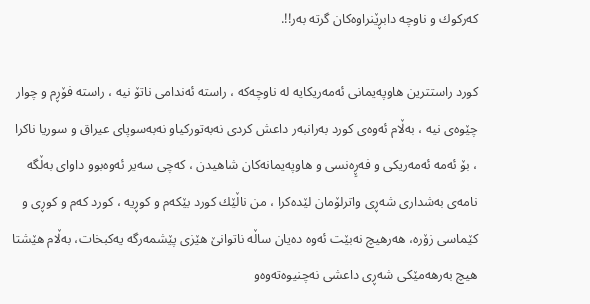كه‌ركوك و ناوچه‌ دابڕێنراوه‌كان گرته‌ به‌ر!!.

كورد راستترین هاوپه‌یمانی ئه‌مه‌ریكایه‌ له‌ ناوچه‌كه‌ ، راسته‌ ئه‌ندامی ناتۆ نیه‌ ، راسته‌ فۆڕم و چوار چێوه‌ی نیه‌ ، به‌ڵام ئه‌وه‌ی كورد به‌رانبه‌ر داعش كردی نه‌به‌توركیاو نه‌به‌سوپای عیراق و سوریا ناكرا ، بۆ ئه‌مه‌ ئه‌مه‌ریكی و فه‌ڕِه‌نسی و هاوپه‌یمانه‌كان شاهیدن ، كه‌چی سه‌یر ئه‌وه‌بوو داوای به‌ڵگه‌ نامه‌ی به‌شداری شه‌ڕی واترلۆمان لێده‌كرا ، من ناڵێك كورد بێكه‌م و كوڕیه‌ ، كورد كه‌م و كوڕی و كێماسی زۆره‌، هه‌رهیچ نه‌بێت ئه‌وه‌ ده‌یان ساڵه‌ ناتوانێ‌ هێزی پێشمه‌رگه‌ یه‌كبخات، به‌ڵام هێشتا هیچ به‌رهه‌مێكی شه‌ڕی داعشی نه‌چنیوه‌ته‌وه‌و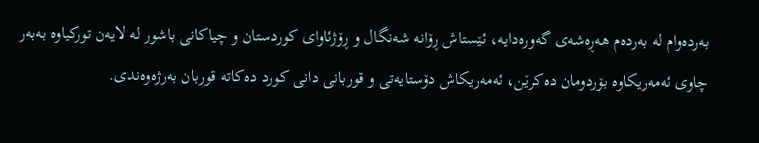به‌رده‌وام له‌ به‌رده‌م هه‌ڕه‌شه‌ی گه‌وره‌دایه‌، ئێستاش ڕۆانه‌ شه‌نگال و ڕۆژئاوای كوردستان و چیاكانی باشور له‌ لایه‌ن توركیاوه‌ به‌به‌ر چاوی ئه‌مه‌ریكاوه‌ بۆردومان ده‌كرێن، ئه‌مه‌ریكاش دۆستایه‌تی و قوربانی دانی كورد ده‌كاته‌ قوربان به‌رژه‌وه‌ندی.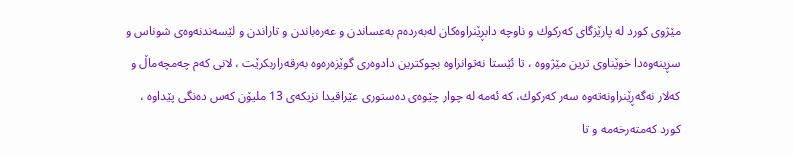مێژوی كورد له‌ پارێزگای كه‌ركوك و ناوچه‌ دابڕێنراوه‌كان له‌به‌رده‌م به‌عساندن و عه‌ره‌باندن و تاراندن و لێسه‌ندنه‌وه‌ی شوناس و سڕینه‌وه‌دا خوێناوی ترین مێژووه‌ ، تا ئێستا نه‌توانراوه‌ بچوكترین دادوه‌ری گوێزه‌ره‌وه‌ به‌رقه‌راربكرێت ، لانی كه‌م چه‌مچه‌ماڵ و كه‌لار نه‌گه‌ڕێنراونه‌ته‌وه‌ سه‌ر كه‌ركوك، كه‌ ئه‌مه‌ له‌ چوار چێوه‌ی ده‌ستوری عێراقیدا نزیكه‌ی 13 ملیۆن كه‌س ده‌نگی پێداوه‌ ، كورد كه‌مته‌رخه‌مه‌ و تا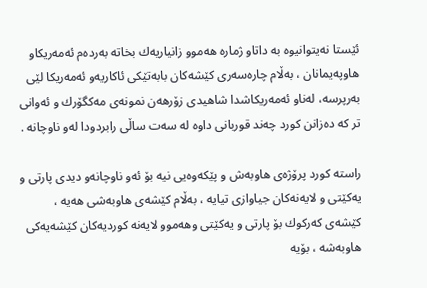ئێستا نه‌یتوانیوه‌ به‌ داتاو ژماره‌ هه‌موو زانیاریه‌ك بخاته‌ به‌رده‌م ئه‌مه‌ریكاو هاوپه‌یمانان ، به‌ڵام چاره‌سه‌ری كێشه‌كان بابه‌تێكی ئاكاریه‌و ئه‌مه‌ریكا لێی به‌رپرسه‌، له‌ناو ئه‌مه‌ریكاشدا شاهیدی زۆرهه‌ن نمونه‌ی مه‌كگۆرك و ئه‌وانی تر كه‌ ده‌زانن كورد چه‌ند قوربانی داوه‌ له‌ سه‌ت ساڵی رابردودا له‌و ناوچانه‌ .

راسته‌ كورد پرۆژه‌ی هاوبه‌ش و پێكه‌وه‌یی نیه‌ بۆ ئه‌و ناوچانه‌و دیدی پارتی و یه‌كێتی و لایه‌نه‌كان جیاوازی تیایه‌ ، به‌ڵام كێشه‌ی هاوبه‌شی هه‌یه‌ ، كێشه‌ی كه‌ركوك بۆ پارتی و یه‌كێتی وهه‌موو لایه‌نه‌ كوردیه‌كان كێشه‌یه‌كی هاوبه‌شه‌ ، بۆیه‌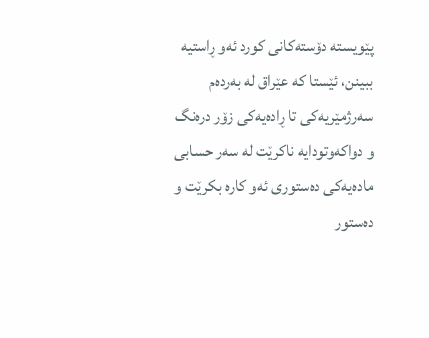پێویسته‌ دۆسته‌كانی كورد ئه‌و ڕاستیه‌ ببینن، ئێستا كه‌ عێراق له‌ به‌رده‌م سه‌رژمێریه‌كی تا ڕاده‌یه‌كی زۆر دره‌نگ و دواكه‌وتودایه‌ ناكرێت له‌ سه‌ر حسابی ماده‌یه‌كی ده‌ستوری ئه‌و كاره‌ بكرێت و ده‌ستور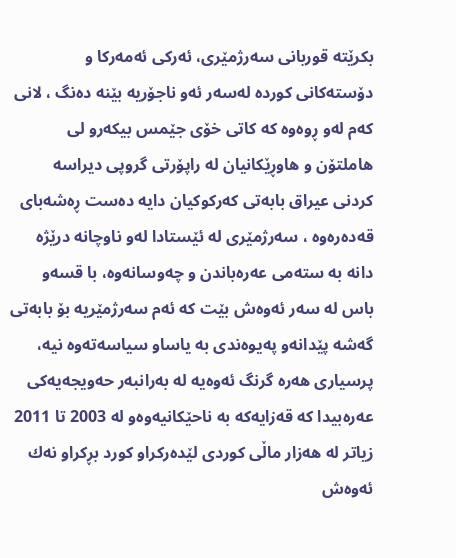بكرێته‌ قوربانی سه‌رژمێری، ئه‌ركی ئه‌مه‌ركا و دۆسته‌كانی كورده‌ له‌سه‌ر ئه‌و ناجۆریه‌ بێنه‌ ده‌نگ ، لانی كه‌م له‌و ڕوه‌وه‌ كه‌ كاتی خۆی جێمس بیكه‌رو لی هاملتۆن و هاوڕێكانیان له‌ راپۆرتی گروپی دیراسه‌ كردنی عیراق بابه‌تی كه‌ركوكیان دایه‌ ده‌ست ڕه‌شه‌بای قه‌ده‌ره‌وه‌ ، سه‌رژمێری له‌ ئێستادا له‌و ناوچانه‌ درێژه‌ دانه‌ به‌ سته‌می عه‌ره‌باندن و چه‌وسانه‌وه‌، با قسه‌و باس له‌ سه‌ر ئه‌وه‌ش بێت كه‌ ئه‌م سه‌رژمێریه‌ بۆ بابه‌تی گه‌شه‌ پێدانه‌و په‌یوه‌ندی به‌ یاساو سیاسه‌ته‌وه‌ نیه‌، پرسیاری هه‌ره‌ گرنگ ئه‌وه‌یه‌ له‌ به‌رانبه‌ر حه‌ویجه‌یه‌كی عه‌ره‌بیدا كه‌ قه‌زایه‌كه‌ به‌ ناحێكانیه‌وه‌و له‌ 2003 تا 2011 زیاتر له‌ هه‌زار ماڵی كوردی لێده‌ركراو كورد بڕكراو نه‌ك ئه‌وه‌ش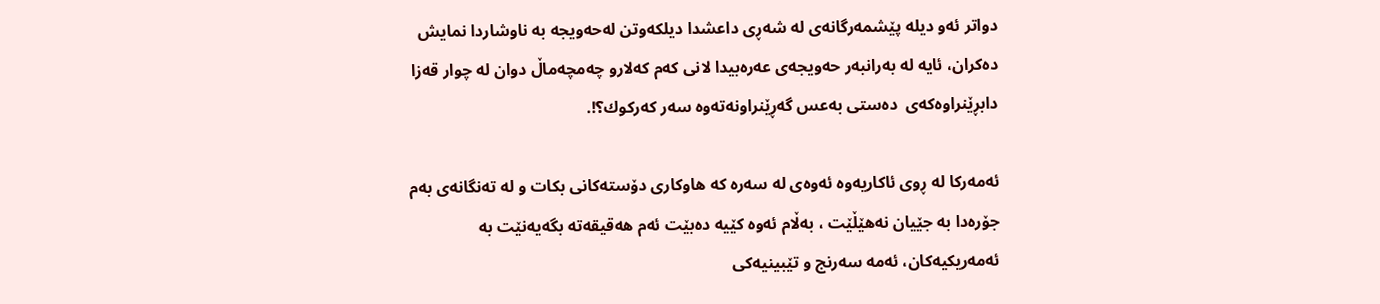دواتر ئه‌و دیله‌ پێشمه‌رگانه‌ی له‌ شه‌ڕی داعشدا دیلكه‌وتن له‌حه‌ویجه‌ به‌ ناوشاردا نمایش ده‌كران، ئایه‌ له‌ به‌رانبه‌ر حه‌ویجه‌ی عه‌ره‌بیدا لانی كه‌م كه‌لارو چه‌مچه‌ماڵ دوان له‌ چوار قه‌زا دابڕێنراوه‌كه‌ی  ده‌ستی به‌عس گه‌ڕێنراونه‌ته‌وه‌ سه‌ر كه‌ركوك؟!.

ئه‌مه‌ركا له‌ ڕوی ئاكاریه‌وه‌ ئه‌وه‌ی له‌ سه‌ره‌ كه‌ هاوكاری دۆسته‌كانی بكات و له‌ ته‌نگانه‌ی به‌م جۆره‌دا به‌ جێیان نه‌هێڵێت ، به‌ڵام ئه‌وه‌ كێیه‌ ده‌بێت ئه‌م هه‌قیقه‌ته‌ بگه‌یه‌نێت به‌ ئه‌مه‌ریكیه‌كان، ئه‌مه‌ سه‌رنج و تێبینیه‌كی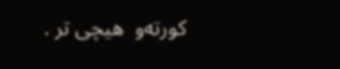كورته‌و  هیچی تر .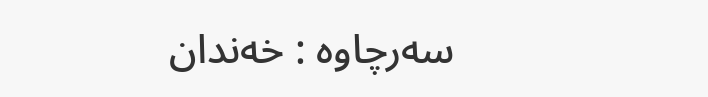سەرچاوە : خەندان